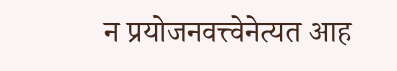न प्रयोजनवत्त्वेनेत्यत आह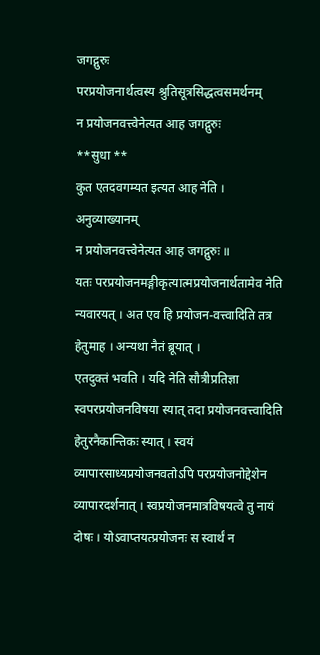जगद्गुरुः
परप्रयोजनार्थत्वस्य श्रुतिसूत्रसिद्धत्वसमर्थनम्
न प्रयोजनवत्त्वेनेत्यत आह जगद्गुरुः
**सुधा **
कुत एतदवगम्यत इत्यत आह नेति ।
अनुव्याख्यानम्
न प्रयोजनवत्त्वेनेत्यत आह जगद्गुरुः ॥
यतः परप्रयोजनमङ्गीकृत्यात्मप्रयोजनार्थतामेव नेति न्यवारयत् । अत एव हि प्रयोजन-वत्त्वादिति तत्र हेतुमाह । अन्यथा नैतं ब्रूयात् ।
एतदुक्तं भवति । यदि नेति सौत्रीप्रतिज्ञा स्वपरप्रयोजनविषया स्यात् तदा प्रयोजनवत्त्वादिति हेतुरनैकान्तिकः स्यात् । स्वयं व्यापारसाध्यप्रयोजनवतोऽपि परप्रयोजनोद्देशेन व्यापारदर्शनात् । स्वप्रयोजनमात्रविषयत्वे तु नायं दोषः । योऽवाप्तयत्प्रयोजनः स स्वार्थं न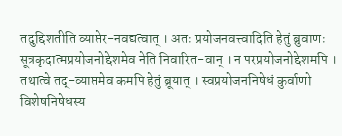तदुद्दिशतीति व्याप्तेर-नवद्यत्वात् । अतः प्रयोजनवत्त्वादिति हेतुं ब्रुवाणः सूत्रकृदात्मप्रयोजनोद्देशमेव नेति निवारित-वान् । न परप्रयोजनोद्देशमपि । तथात्वे तद्-व्याप्तमेव कमपि हेतुं ब्रूयात् । स्वप्रयोजननिषेधं कुर्वाणो विशेषनिषेधस्य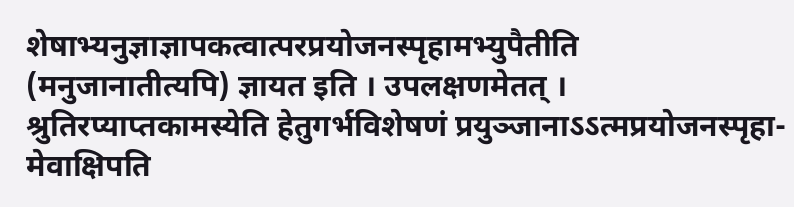शेषाभ्यनुज्ञाज्ञापकत्वात्परप्रयोजनस्पृहामभ्युपैतीति (मनुजानातीत्यपि) ज्ञायत इति । उपलक्षणमेतत् । श्रुतिरप्याप्तकामस्येति हेतुगर्भविशेषणं प्रयुञ्जानाऽऽत्मप्रयोजनस्पृहा-मेवाक्षिपति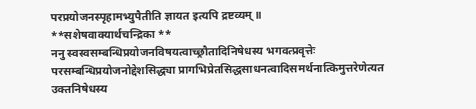परप्रयोजनस्पृहामभ्युपैतीति ज्ञायत इत्यपि द्रष्टव्यम् ॥
**सशेषवाक्यार्थचन्द्रिका **
ननु स्वस्वसम्बन्धिप्रयोजनविषयत्वाच्छ्रौतादिनिषेधस्य भगवत्प्रवृत्तेः परसम्बन्धिप्रयोजनोद्देशसिद्ध्या प्रागभिप्रेतसिद्धसाधनत्वादिसमर्थनात्किमुत्तरेणेत्यत उक्तनिषेधस्य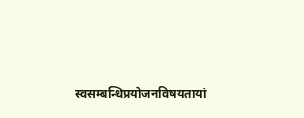स्वसम्बन्धिप्रयोजनविषयतायां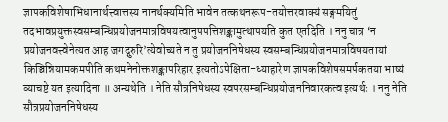ज्ञापकविशेषाभिधानार्थत्त्वात्तस्य नानर्थक्यमिति भावेन तत्कथनरूप-तयोत्तरवाक्यं सङ्गमयितुं तदभावप्रयुक्तस्वसम्बन्धिप्रयोजनमात्रविषयत्वानुपपत्तिशङ्कामुत्थापयति कुत एतदिति । ननु चात्र ‘न प्रयोजनवत्त्वेनेत्यत आह जगद्गुरुरि’त्येवोच्यते न तु प्रयोजननिषेधस्य स्वसम्बन्धिप्रयोजनमात्रविषयतायां किञ्चिन्नियामकमपीति कथमनेनोक्तशङ्कापरिहार इत्यतोऽपेक्षिता-ध्याहारेण ज्ञापकविशेषसमर्पकतया भाष्यं व्याचष्टे यत इत्यादिना ॥ अन्यथेति । नेति सौत्रनिषेधस्य स्वपरसम्बन्धिप्रयोजननिवारकत्व इत्यर्थः । ननु नेति सौत्रप्रयोजननिषेधस्य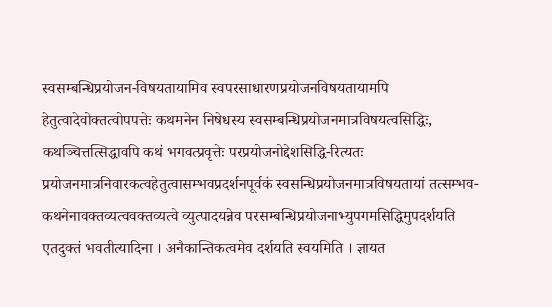स्वसम्बन्धिप्रयोजन-विषयतायामिव स्वपरसाधारणप्रयोजनविषयतायामपि हेतुत्वादेवोक्तत्वोपपत्तेः कथमनेन निषेधस्य स्वसम्बन्धिप्रयोजनमात्रविषयत्वसिद्धिः, कथञ्चित्तत्सिद्धावपि कथं भगवत्प्रवृत्तेः परप्रयोजनोद्देशसिद्धि-रित्यतः प्रयोजनमात्रनिवारकत्वहेतुत्वासम्भवप्रदर्शनपूर्वकं स्वसन्धिप्रयोजनमात्रविषयतायां तत्सम्भव-कथनेनावक्तव्यत्ववक्तव्यत्वे व्युत्पादयन्नेव परसम्बन्धिप्रयोजनाभ्युपगमसिद्धिमुपदर्शयति एतदुक्तं भवतीत्यादिना । अनैकान्तिकत्वमेव दर्शयति स्वयमिति । ज्ञायत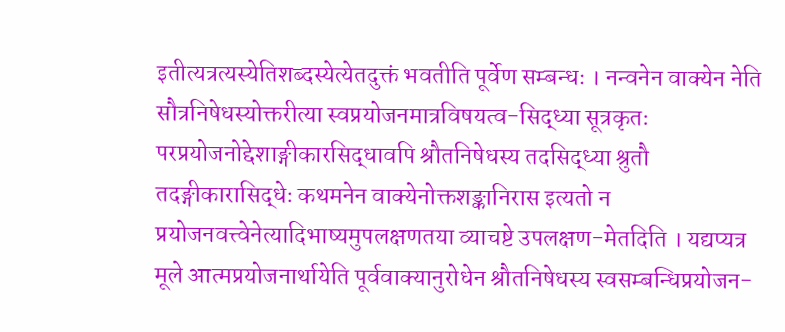इतीत्यत्रत्यस्येतिशब्दस्येत्येतदुक्तं भवतीति पूर्वेण सम्बन्धः । नन्वनेन वाक्येन नेति सौत्रनिषेधस्योक्तरीत्या स्वप्रयोजनमात्रविषयत्व-सिद्ध्या सूत्रकृतः परप्रयोजनोद्देशाङ्गीकारसिद्धावपि श्रौतनिषेधस्य तदसिद्ध्या श्रुतौ तदङ्गीकारासिद्धेः कथमनेन वाक्येनोक्तशङ्कानिरास इत्यतो न प्रयोजनवत्त्वेनेत्यादिभाष्यमुपलक्षणतया व्याचष्टे उपलक्षण-मेतदिति । यद्यप्यत्र मूले आत्मप्रयोजनार्थायेति पूर्ववाक्यानुरोधेन श्रौतनिषेधस्य स्वसम्बन्धिप्रयोजन-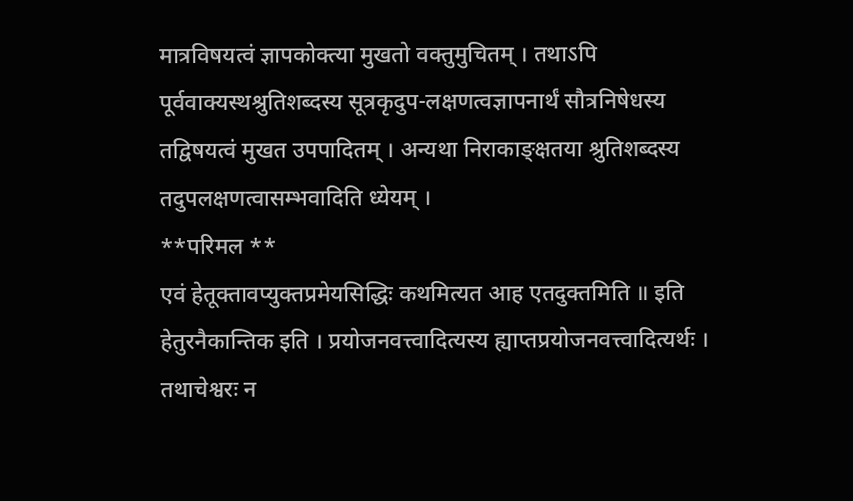मात्रविषयत्वं ज्ञापकोक्त्या मुखतो वक्तुमुचितम् । तथाऽपि पूर्ववाक्यस्थश्रुतिशब्दस्य सूत्रकृदुप-लक्षणत्वज्ञापनार्थं सौत्रनिषेधस्य तद्विषयत्वं मुखत उपपादितम् । अन्यथा निराकाङ्क्षतया श्रुतिशब्दस्य तदुपलक्षणत्वासम्भवादिति ध्येयम् ।
**परिमल **
एवं हेतूक्तावप्युक्तप्रमेयसिद्धिः कथमित्यत आह एतदुक्तमिति ॥ इति हेतुरनैकान्तिक इति । प्रयोजनवत्त्वादित्यस्य ह्याप्तप्रयोजनवत्त्वादित्यर्थः । तथाचेश्वरः न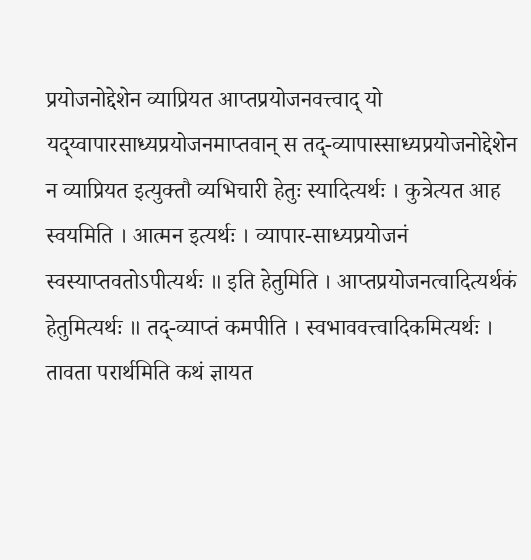प्रयोजनोद्देशेन व्याप्रियत आप्तप्रयोजनवत्त्वाद् यो यद्य्वापारसाध्यप्रयोजनमाप्तवान् स तद्-व्यापास्साध्यप्रयोजनोद्देशेन न व्याप्रियत इत्युक्तौ व्यभिचारी हेतुः स्यादित्यर्थः । कुत्रेत्यत आह स्वयमिति । आत्मन इत्यर्थः । व्यापार-साध्यप्रयोजनं स्वस्याप्तवतोऽपीत्यर्थः ॥ इति हेतुमिति । आप्तप्रयोजनत्वादित्यर्थकं हेतुमित्यर्थः ॥ तद्-व्याप्तं कमपीति । स्वभाववत्त्वादिकमित्यर्थः । तावता परार्थमिति कथं ज्ञायत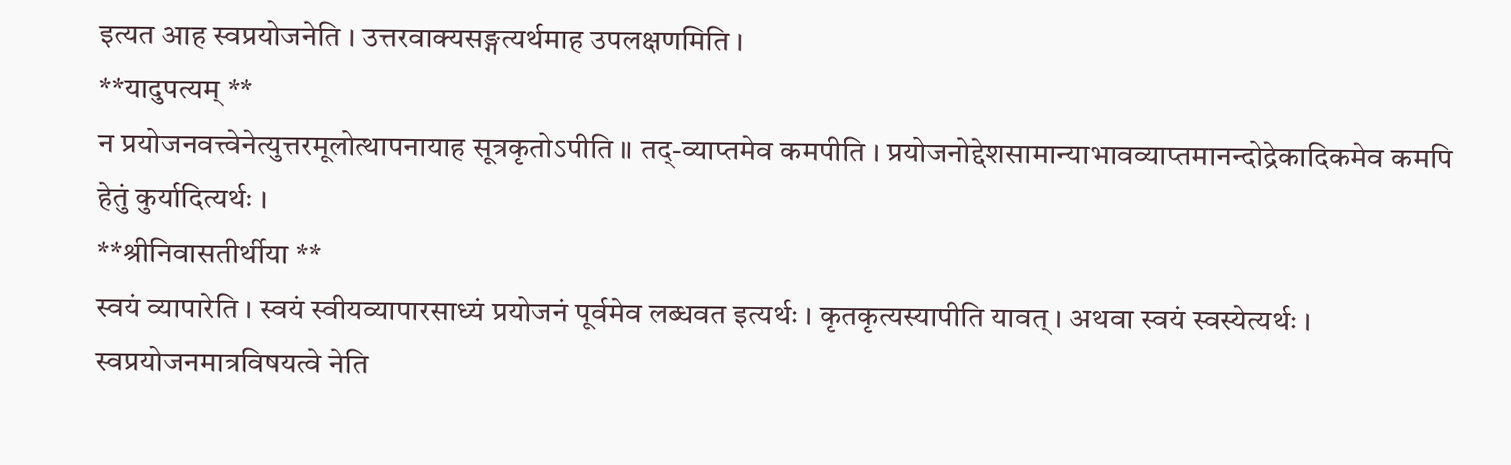इत्यत आह स्वप्रयोजनेति । उत्तरवाक्यसङ्गत्यर्थमाह उपलक्षणमिति ।
**यादुपत्यम् **
न प्रयोजनवत्त्वेनेत्युत्तरमूलोत्थापनायाह सूत्रकृतोऽपीति ॥ तद्-व्याप्तमेव कमपीति । प्रयोजनोद्देशसामान्याभावव्याप्तमानन्दोद्रेकादिकमेव कमपि हेतुं कुर्यादित्यर्थः ।
**श्रीनिवासतीर्थीया **
स्वयं व्यापारेति । स्वयं स्वीयव्यापारसाध्यं प्रयोजनं पूर्वमेव लब्धवत इत्यर्थः । कृतकृत्यस्यापीति यावत् । अथवा स्वयं स्वस्येत्यर्थः । स्वप्रयोजनमात्रविषयत्वे नेति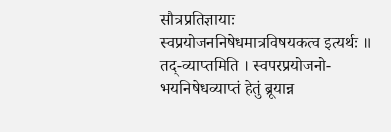सौत्रप्रतिज्ञायाः स्वप्रयोजननिषेधमात्रविषयकत्व इत्यर्थः ॥ तद्-व्याप्तमिति । स्वपरप्रयोजनो-भयनिषेधव्याप्तं हेतुं ब्रूयान्न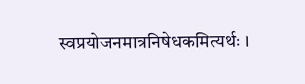स्वप्रयोजनमात्रनिषेधकमित्यर्थः ।